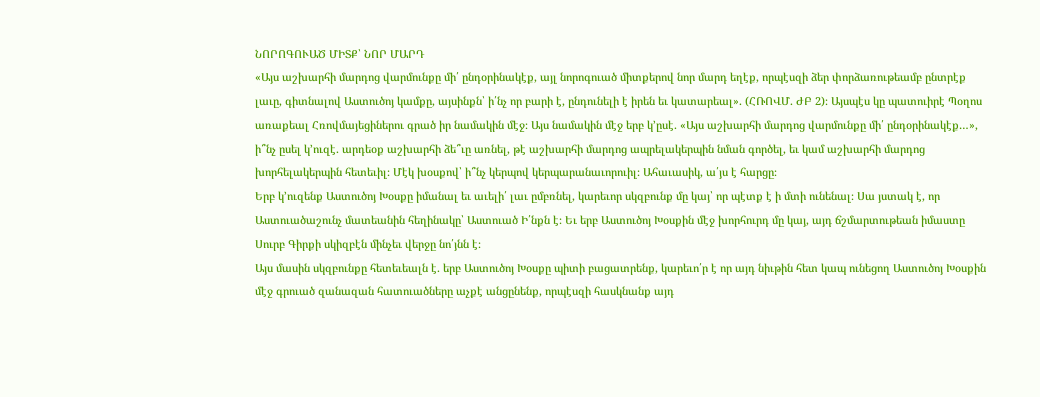ՆՈՐՈԳՈՒԱԾ ՄԻՏՔ՝ ՆՈՐ ՄԱՐԴ
«Այս աշխարհի մարդոց վարմունքը մի՛ ընդօրինակէք, այլ նորոգուած միտքերով նոր մարդ եղէք, որպէսզի ձեր փորձառութեամբ ընտրէք լաւը, գիտնալով Աստուծոյ կամքը, այսինքն՝ ի՛նչ որ բարի է, ընդունելի է իրեն եւ կատարեալ». (ՀՌՈՎՄ. ԺԲ 2)։ Այսպէս կը պատուիրէ Պօղոս առաքեալ Հռովմայեցիներու գրած իր նամակին մէջ։ Այս նամակին մէջ երբ կ՚ըսէ. «Այս աշխարհի մարդոց վարմունքը մի՛ ընդօրինակէք…», ի՞նչ ըսել կ՚ուզէ. արդեօք աշխարհի ձե՞ւը առնել, թէ աշխարհի մարդոց ապրելակերպին նման գործել, եւ կամ աշխարհի մարդոց խորհելակերպին հետեւիլ։ Մէկ խօսքով՝ ի՞նչ կերպով կերպարանաւորուիլ։ Ահաւասիկ, ա՛յս է հարցը։
Երբ կ՚ուզենք Աստուծոյ Խօսքը իմանալ եւ աւելի՛ լաւ ըմբռնել, կարեւոր սկզբունք մը կայ՝ որ պէտք է ի մտի ունենալ։ Սա յստակ է, որ Աստուածաշունչ մատեանին հեղինակը՝ Աստուած Ի՛նքն է։ Եւ երբ Աստուծոյ Խօսքին մէջ խորհուրդ մը կայ, այդ ճշմարտութեան իմաստը Սուրբ Գիրքի սկիզբէն մինչեւ վերջը նո՛յնն է։
Այս մասին սկզբունքը հետեւեալն է. երբ Աստուծոյ Խօսքը պիտի բացատրենք, կարեւո՛ր է որ այդ նիւթին հետ կապ ունեցող Աստուծոյ Խօսքին մէջ գրուած զանազան հատուածները աչքէ անցընենք, որպէսզի հասկնանք այդ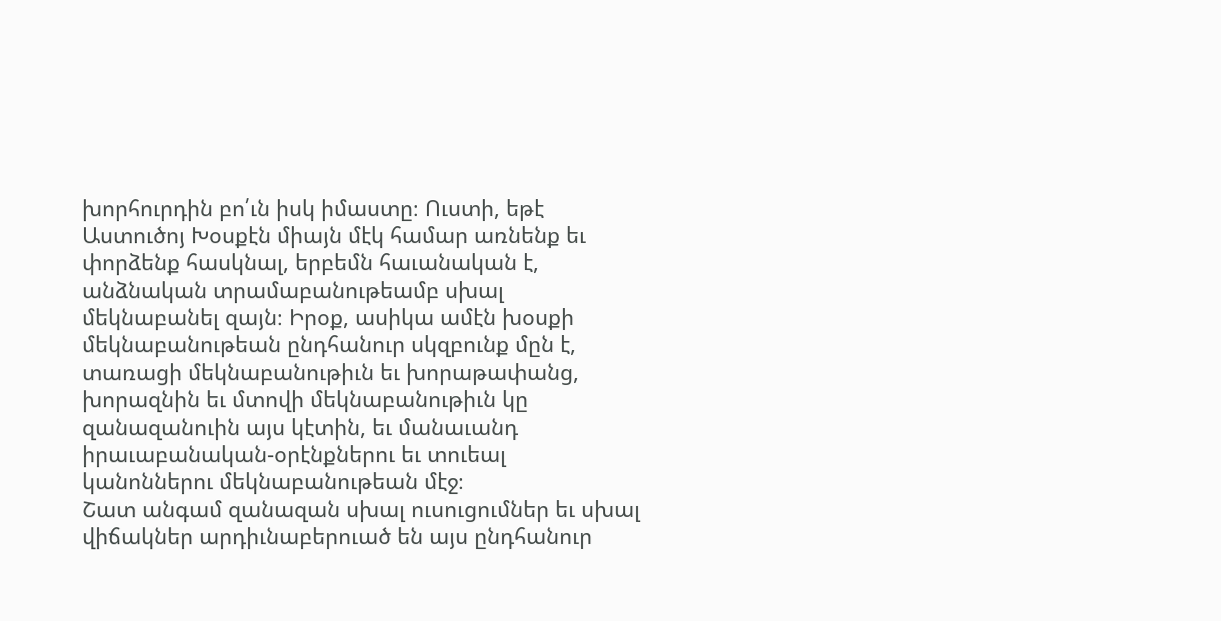խորհուրդին բո՛ւն իսկ իմաստը։ Ուստի, եթէ Աստուծոյ Խօսքէն միայն մէկ համար առնենք եւ փորձենք հասկնալ, երբեմն հաւանական է, անձնական տրամաբանութեամբ սխալ մեկնաբանել զայն։ Իրօք, ասիկա ամէն խօսքի մեկնաբանութեան ընդհանուր սկզբունք մըն է, տառացի մեկնաբանութիւն եւ խորաթափանց, խորազնին եւ մտովի մեկնաբանութիւն կը զանազանուին այս կէտին, եւ մանաւանդ իրաւաբանական-օրէնքներու եւ տուեալ կանոններու մեկնաբանութեան մէջ։
Շատ անգամ զանազան սխալ ուսուցումներ եւ սխալ վիճակներ արդիւնաբերուած են այս ընդհանուր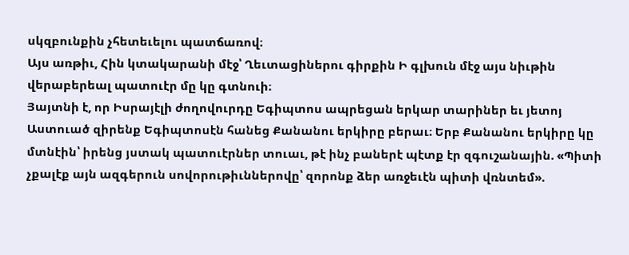սկզբունքին չհետեւելու պատճառով։
Այս առթիւ, Հին կտակարանի մէջ՝ Ղեւտացիներու գիրքին Ի գլխուն մէջ այս նիւթին վերաբերեալ պատուէր մը կը գտնուի։
Յայտնի է, որ Իսրայէլի ժողովուրդը Եգիպտոս ապրեցան երկար տարիներ եւ յետոյ Աստուած զիրենք Եգիպտոսէն հանեց Քանանու երկիրը բերաւ։ Երբ Քանանու երկիրը կը մտնէին՝ իրենց յստակ պատուէրներ տուաւ, թէ ինչ բաներէ պէտք էր զգուշանային. «Պիտի չքալէք այն ազգերուն սովորութիւններովը՝ զորոնք ձեր առջեւէն պիտի վռնտեմ».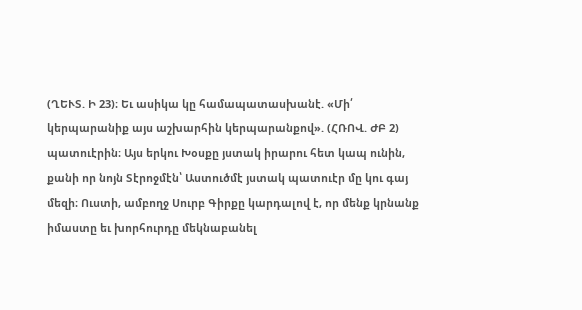(ՂԵՒՏ. Ի 23)։ Եւ ասիկա կը համապատասխանէ. «Մի՛ կերպարանիք այս աշխարհին կերպարանքով». (ՀՌՈՎ. ԺԲ 2) պատուէրին։ Այս երկու Խօսքը յստակ իրարու հետ կապ ունին, քանի որ նոյն Տէրոջմէն՝ Աստուծմէ յստակ պատուէր մը կու գայ մեզի։ Ուստի, ամբողջ Սուրբ Գիրքը կարդալով է, որ մենք կրնանք իմաստը եւ խորհուրդը մեկնաբանել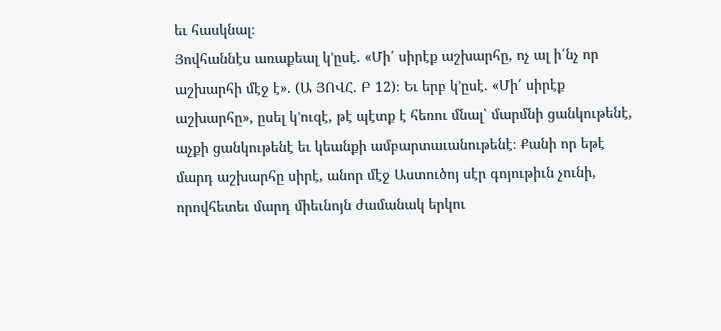եւ հասկնալ։
Յովհաննէս առաքեալ կ՚ըսէ. «Մի՛ սիրէք աշխարհը, ոչ ալ ի՛նչ որ աշխարհի մէջ է». (Ա ՅՈՎՀ. Բ 12)։ Եւ երբ կ՚ըսէ. «Մի՛ սիրէք աշխարհը», ըսել կ՚ուզէ, թէ պէտք է հեռու մնալ՝ մարմնի ցանկութենէ, աչքի ցանկութենէ եւ կեանքի ամբարտաւանութենէ։ Քանի որ եթէ մարդ աշխարհը սիրէ, անոր մէջ Աստուծոյ սէր գոյութիւն չունի, որովհետեւ մարդ միեւնոյն ժամանակ երկու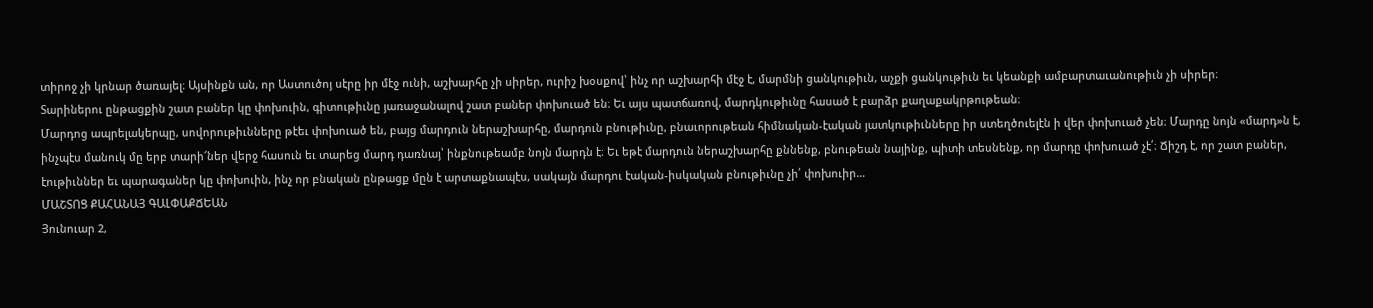տիրոջ չի կրնար ծառայել։ Այսինքն ան, որ Աստուծոյ սէրը իր մէջ ունի, աշխարհը չի սիրեր, ուրիշ խօսքով՝ ինչ որ աշխարհի մէջ է, մարմնի ցանկութիւն, աչքի ցանկութիւն եւ կեանքի ամբարտաւանութիւն չի սիրեր։
Տարիներու ընթացքին շատ բաներ կը փոխուին, գիտութիւնը յառաջանալով շատ բաներ փոխուած են։ Եւ այս պատճառով, մարդկութիւնը հասած է բարձր քաղաքակրթութեան։
Մարդոց ապրելակերպը, սովորութիւնները թէեւ փոխուած են, բայց մարդուն ներաշխարհը, մարդուն բնութիւնը, բնաւորութեան հիմնական-էական յատկութիւնները իր ստեղծուելէն ի վեր փոխուած չեն։ Մարդը նոյն «մարդ»ն է, ինչպէս մանուկ մը երբ տարի՜ներ վերջ հասուն եւ տարեց մարդ դառնայ՝ ինքնութեամբ նոյն մարդն է։ Եւ եթէ մարդուն ներաշխարհը քննենք, բնութեան նայինք, պիտի տեսնենք, որ մարդը փոխուած չէ՛։ Ճիշդ է, որ շատ բաներ, էութիւններ եւ պարագաներ կը փոխուին, ինչ որ բնական ընթացք մըն է արտաքնապէս, սակայն մարդու էական-իսկական բնութիւնը չի՛ փոխուիր…
ՄԱՇՏՈՑ ՔԱՀԱՆԱՅ ԳԱԼՓԱՔՃԵԱՆ
Յունուար 2,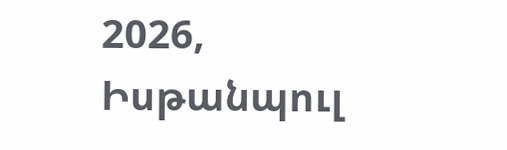2026, Իսթանպուլ